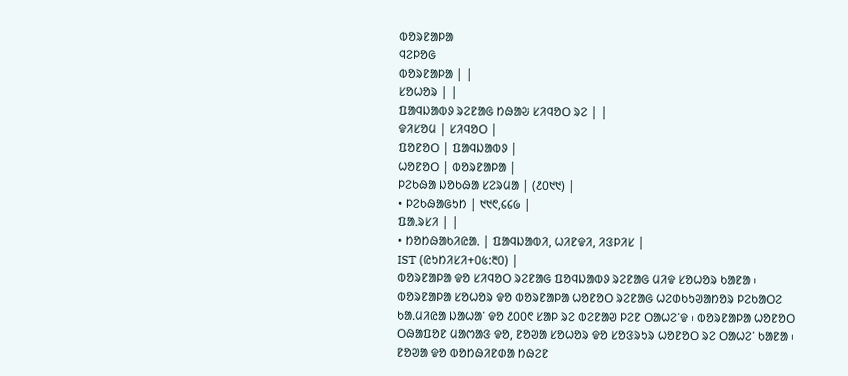ᱵᱚᱨᱱᱟᱞᱟ
ᱧᱮᱞᱚᱜ
ᱵᱚᱨᱱᱟᱞᱟ | |
ᱥᱚᱦᱚᱨ | |
ᱯᱟᱧᱡᱟᱵᱽ ᱨᱮᱱᱟᱜ ᱴᱷᱟᱶ ᱥᱤᱧᱚᱛ ᱨᱮ | |
ᱫᱤᱥᱚᱢ | ᱥᱤᱧᱚᱛ |
ᱯᱚᱱᱚᱛ | ᱯᱟᱧᱡᱟᱵᱽ |
ᱦᱚᱱᱚᱛ | ᱵᱚᱨᱱᱟᱞᱟ |
ᱞᱮᱠᱷᱟ ᱡᱚᱠᱷᱟ ᱥᱮᱨᱢᱟ | (᱒᱐᱑᱑) |
• ᱞᱮᱠᱷᱟᱜᱩᱴ | ᱑᱑᱖,᱔᱔᱙ |
ᱯᱟᱹᱨᱥᱤ | |
• ᱴᱚᱴᱷᱟᱠᱤᱭᱟᱹ | ᱯᱟᱧᱡᱟᱵᱤ, ᱦᱤᱱᱫᱤ, ᱤᱝᱞᱤᱥ |
IST (ᱭᱩᱴᱤᱥᱤ+᱐᱕:᱓᱐) |
ᱵᱚᱨᱱᱟᱞᱟ ᱫᱚ ᱥᱤᱧᱚᱛ ᱨᱮᱱᱟᱜ ᱯᱚᱧᱡᱟᱵᱽ ᱨᱮᱱᱟᱜ ᱢᱤᱫ ᱥᱚᱦᱚᱨ ᱠᱟᱱᱟ ᱾ ᱵᱚᱨᱱᱟᱞᱟ ᱥᱚᱦᱚᱨ ᱫᱚ ᱵᱚᱨᱱᱟᱞᱟ ᱦᱚᱱᱚᱛ ᱨᱮᱱᱟᱜ ᱦᱮᱰᱠᱩᱣᱟᱴᱚᱨ ᱞᱮᱠᱟᱛᱮ ᱠᱟᱹᱢᱤᱭᱟ ᱡᱟᱦᱟᱸ ᱫᱚ ᱒᱐᱐᱖ ᱥᱟᱞ ᱨᱮ ᱵᱮᱱᱟᱣ ᱞᱮᱱ ᱛᱟᱦᱮᱸᱫ ᱾ ᱵᱚᱨᱱᱟᱞᱟ ᱦᱚᱱᱚᱛ ᱛᱷᱟᱯᱚᱱ ᱢᱟᱬᱟᱝ ᱫᱚ, ᱱᱚᱣᱟ ᱥᱚᱦᱚᱨ ᱫᱚ ᱥᱚᱝᱨᱩᱨ ᱦᱚᱱᱚᱛ ᱨᱮ ᱛᱟᱦᱮᱸ ᱠᱟᱱᱟ ᱾ ᱱᱚᱣᱟ ᱫᱚ ᱵᱚᱴᱷᱤᱱᱰᱟ ᱴᱷᱮᱱ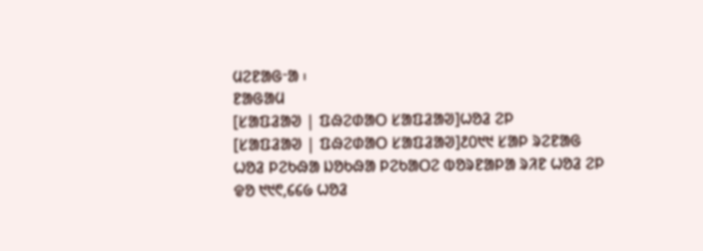ᱢᱮᱱᱟᱜᱼᱟ ᱾
ᱱᱟᱜᱟᱢ
[ᱥᱟᱯᱲᱟᱣ | ᱯᱷᱮᱰᱟᱛ ᱥᱟᱯᱲᱟᱣ]ᱦᱚᱲ ᱮᱞ
[ᱥᱟᱯᱲᱟᱣ | ᱯᱷᱮᱰᱟᱛ ᱥᱟᱯᱲᱟᱣ]᱒᱐᱑᱑ ᱥᱟᱞ ᱨᱮᱱᱟᱜ ᱦᱚᱲ ᱞᱮᱠᱷᱟ ᱡᱚᱠᱷᱟ ᱞᱮᱠᱟᱛᱮ ᱵᱚᱨᱱᱟᱞᱟ ᱨᱤᱱ ᱦᱚᱲ ᱮᱞ ᱫᱚ ᱑᱑᱖,᱔᱔᱙ ᱦᱚᱲ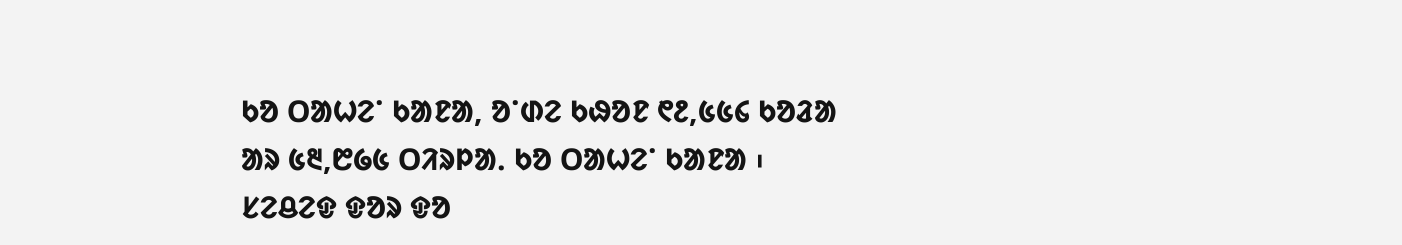ᱠᱚ ᱛᱟᱦᱮᱸ ᱠᱟᱱᱟ, ᱚᱸᱰᱮ ᱠᱷᱚᱱ ᱖᱒,᱕᱕᱔ ᱠᱚᱲᱟ ᱟᱨ ᱕᱓,᱘᱙᱕ ᱛᱤᱨᱞᱟᱹ ᱠᱚ ᱛᱟᱦᱮᱸ ᱠᱟᱱᱟ ᱾ ᱥᱮᱪᱮᱫ ᱫᱚᱨ ᱫᱚ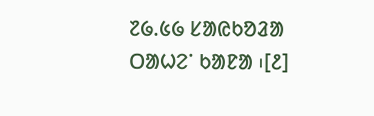᱗᱙.᱕᱙ ᱥᱟᱭᱠᱚᱲᱟ ᱛᱟᱦᱮᱸ ᱠᱟᱱᱟ ᱾[᱒]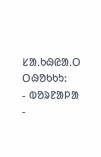ᱥᱟᱹᱠᱷᱭᱟᱹᱛ
ᱛᱷᱚᱠᱠᱩ:
- ᱵᱚᱨᱱᱟᱞᱟ
-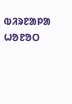ᱵᱤᱨᱱᱟᱞᱟ ᱦᱚᱱᱚᱛ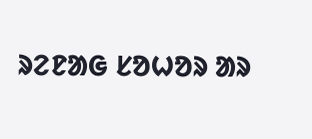ᱨᱮᱱᱟᱜ ᱥᱚᱦᱚᱨ ᱟᱨ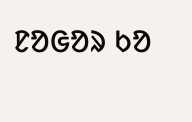ᱱᱚᱜᱚᱨ ᱠᱚ